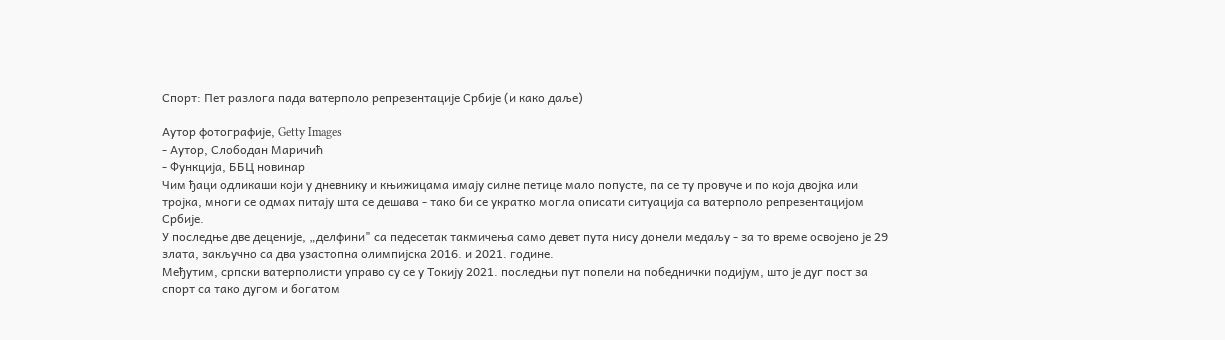Спорт: Пет разлога пада ватерполо репрезентације Србије (и како даље)

Аутор фотографије, Getty Images
- Аутор, Слободан Маричић
- Функција, ББЦ новинар
Чим ђаци одликаши који у дневнику и књижицама имају силне петице мало попусте, па се ту провуче и по која двојка или тројка, многи се одмах питају шта се дешава - тако би се укратко могла описати ситуација са ватерполо репрезентацијом Србије.
У последње две деценије, „делфини" са педесетак такмичења само девет пута нису донели медаљу - за то време освојено је 29 злата, закључно са два узастопна олимпијска 2016. и 2021. године.
Међутим, српски ватерполисти управо су се у Токију 2021. последњи пут попели на победнички подијум, што је дуг пост за спорт са тако дугом и богатом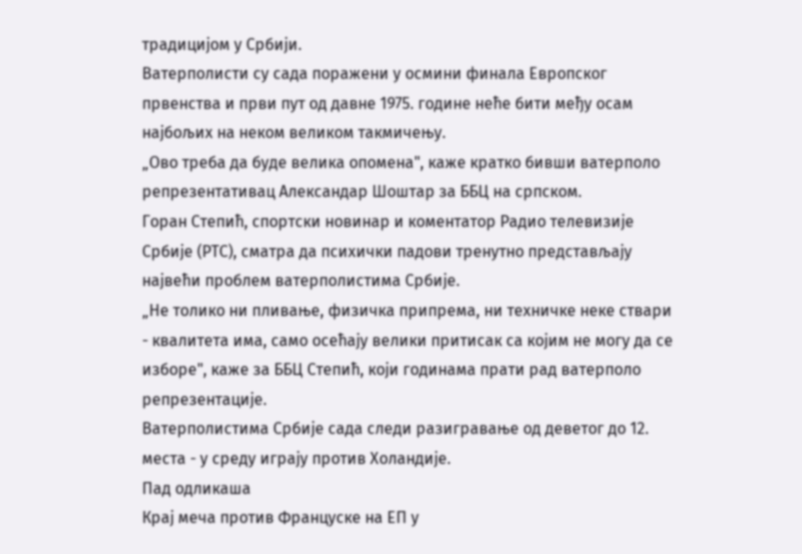традицијом у Србији.
Ватерполисти су сада поражени у осмини финала Европског првенства и први пут од давне 1975. године неће бити међу осам најбољих на неком великом такмичењу.
„Ово треба да буде велика опомена", каже кратко бивши ватерполо репрезентативац Александар Шоштар за ББЦ на српском.
Горан Степић, спортски новинар и коментатор Радио телевизије Србије (РТС), сматра да психички падови тренутно представљају највећи проблем ватерполистима Србије.
„Не толико ни пливање, физичка припрема, ни техничке неке ствари - квалитета има, само осећају велики притисак са којим не могу да се изборе", каже за ББЦ Степић, који годинама прати рад ватерполо репрезентације.
Ватерполистима Србије сада следи разигравање од деветог до 12. места - у среду играју против Холандије.
Пад одликаша
Крај меча против Француске на ЕП у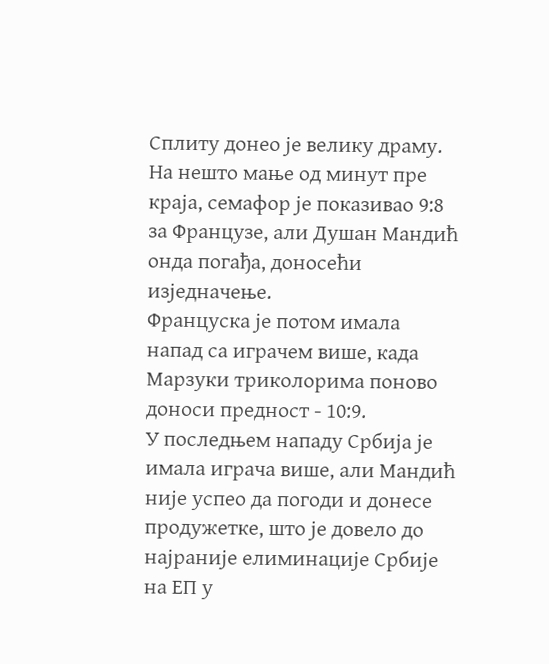Сплиту донео је велику драму.
На нешто мање од минут пре краја, семафор је показивао 9:8 за Французе, али Душан Мандић онда погађа, доносећи изједначење.
Француска је потом имала напад са играчем више, када Марзуки триколорима поново доноси предност - 10:9.
У последњем нападу Србија је имала играча више, али Мандић није успео да погоди и донесе продужетке, што је довело до најраније елиминације Србије на ЕП у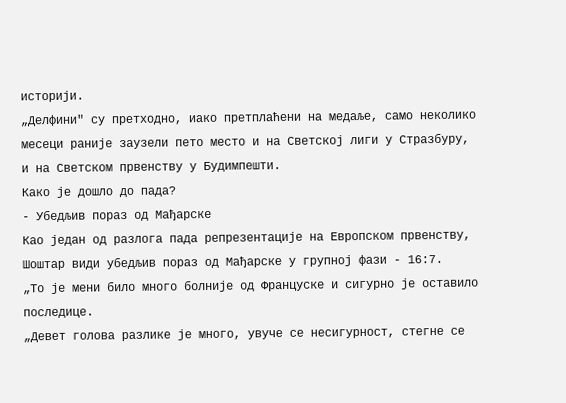историји.
„Делфини" су претходно, иако претплаћени на медаље, само неколико месеци раније заузели пето место и на Светској лиги у Стразбуру, и на Светском првенству у Будимпешти.
Како је дошло до пада?
- Убедљив пораз од Мађарске
Као један од разлога пада репрезентације на Европском првенству, Шоштар види убедљив пораз од Мађарске у групној фази - 16:7.
„То је мени било много болније од Француске и сигурно је оставило последице.
„Девет голова разлике је много, увуче се несигурност, стегне се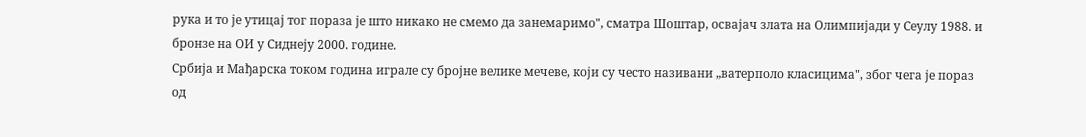рука и то је утицај тог пораза је што никако не смемо да занемаримо", сматра Шоштар, освајач злата на Олимпијади у Сеулу 1988. и бронзе на ОИ у Сиднеју 2000. године.
Србија и Мађарска током година играле су бројне велике мечеве, који су често називани „ватерполо класицима", због чега је пораз од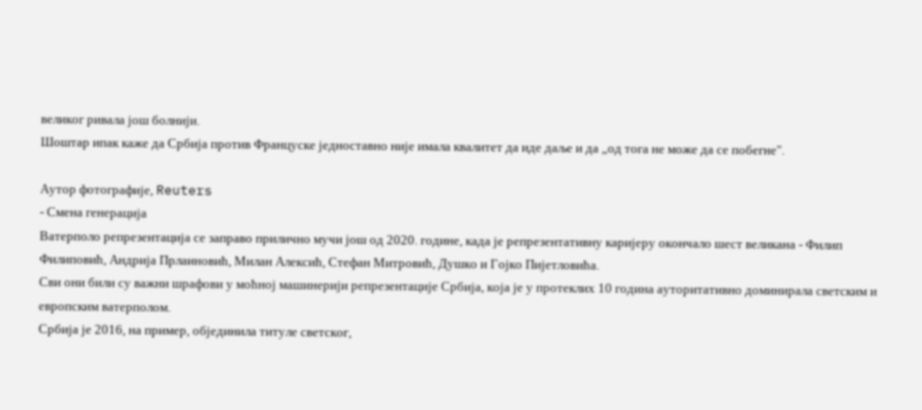великог ривала још болнији.
Шоштар ипак каже да Србија против Француске једноставно није имала квалитет да иде даље и да „од тога не може да се побегне".

Аутор фотографије, Reuters
- Смена генерација
Ватерполо репрезентација се заправо прилично мучи још од 2020. године, када је репрезентативну каријеру окончало шест великана - Филип Филиповић, Андрија Прлаиновић, Милан Алексић, Стефан Митровић, Душко и Гојко Пијетловића.
Сви они били су важни шрафови у моћној машинерији репрезентације Србија, која је у протеклих 10 година ауторитативно доминирала светским и европским ватерполом.
Србија је 2016, на пример, објединила титуле светског,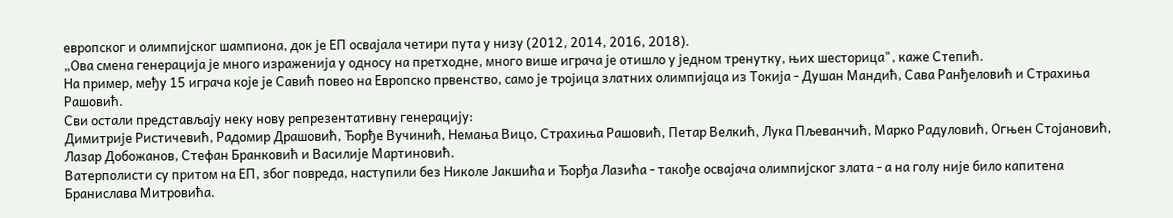европског и олимпијског шампиона, док је ЕП освајала четири пута у низу (2012, 2014, 2016, 2018).
„Ова смена генерација је много израженија у односу на претходне, много више играча је отишло у једном тренутку, њих шесторица", каже Степић.
На пример, међу 15 играча које је Савић повео на Европско првенство, само је тројица златних олимпијаца из Токија - Душан Мандић, Сава Ранђеловић и Страхиња Рашовић.
Сви остали представљају неку нову репрезентативну генерацију:
Димитрије Ристичевић, Радомир Драшовић, Ђорђе Вучинић, Немања Вицо, Страхиња Рашовић, Петар Велкић, Лука Пљеванчић, Марко Радуловић, Огњен Стојановић, Лазар Добожанов, Стефан Бранковић и Василије Мартиновић.
Ватерполисти су притом на ЕП, због повреда, наступили без Николе Јакшића и Ђорђа Лазића - такође освајача олимпијског злата - а на голу није било капитена Бранислава Митровића.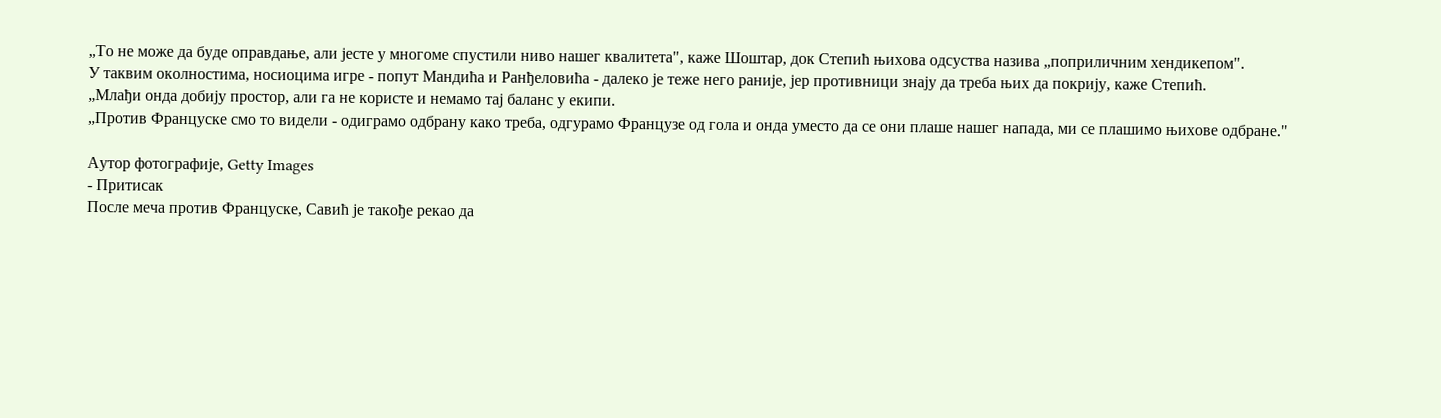„То не може да буде оправдање, али јесте у многоме спустили ниво нашег квалитета", каже Шоштар, док Степић њихова одсуства назива „поприличним хендикепом".
У таквим околностима, носиоцима игре - попут Мандића и Ранђеловића - далеко је теже него раније, јер противници знају да треба њих да покрију, каже Степић.
„Млађи онда добију простор, али га не користе и немамо тај баланс у екипи.
„Против Француске смо то видели - одиграмо одбрану како треба, одгурамо Французе од гола и онда уместо да се они плаше нашег напада, ми се плашимо њихове одбране."

Аутор фотографије, Getty Images
- Притисак
После меча против Француске, Савић је такође рекао да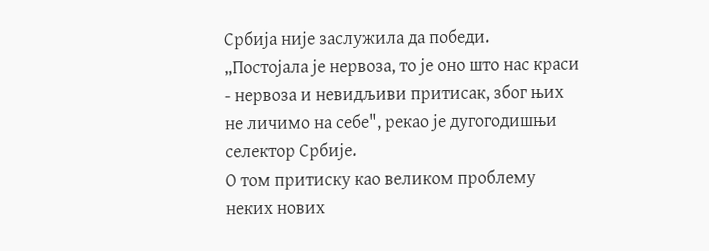Србија није заслужила да победи.
„Постојала је нервоза, то је оно што нас краси - нервоза и невидљиви притисак, због њих не личимо на себе", рекао је дугогодишњи селектор Србије.
О том притиску као великом проблему неких нових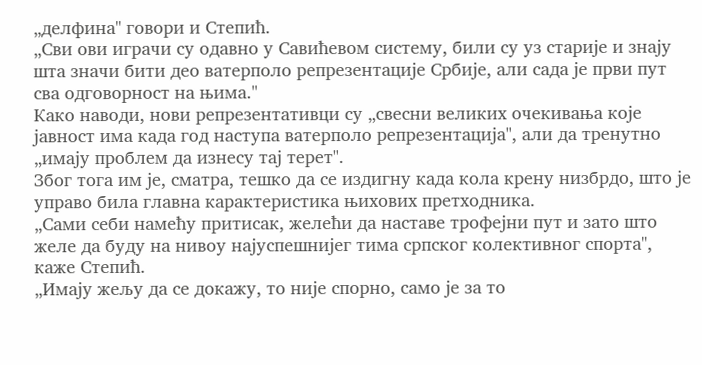„делфина" говори и Степић.
„Сви ови играчи су одавно у Савићевом систему, били су уз старије и знају шта значи бити део ватерполо репрезентације Србије, али сада је први пут сва одговорност на њима."
Како наводи, нови репрезентативци су „свесни великих очекивања које јавност има када год наступа ватерполо репрезентација", али да тренутно „имају проблем да изнесу тај терет".
Због тога им је, сматра, тешко да се издигну када кола крену низбрдо, што је управо била главна карактеристика њихових претходника.
„Сами себи намећу притисак, желећи да наставе трофејни пут и зато што желе да буду на нивоу најуспешнијег тима српског колективног спорта", каже Степић.
„Имају жељу да се докажу, то није спорно, само је за то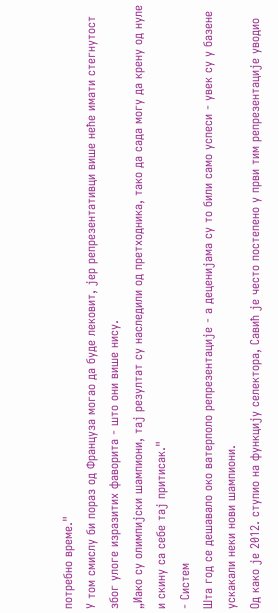потребно време."
У том смислу би пораз од Француза могао да буде лековит, јер репрезентативци више неће имати стегнутост због улоге изразитих фаворита - што они више нису.
„Иако су олимпијски шампиони, тај резултат су наследили од претходника, тако да сада могу да крену од нуле и скину са себе тај притисак."
- Систем
Шта год се дешавало око ватерполо репрезентације - а деценијама су то били само успеси - увек су у базене ускакали неки нови шампиони.
Од како је 2012. ступио на функцију селектора, Савић је често постепено у први тим репрезентације уводио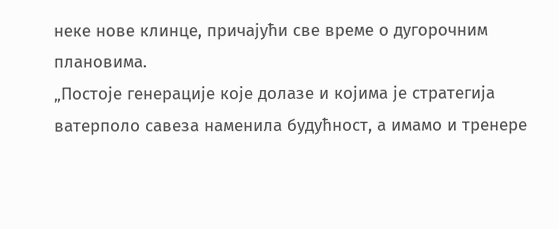неке нове клинце, причајући све време о дугорочним плановима.
„Постоје генерације које долазе и којима је стратегија ватерполо савеза наменила будућност, а имамо и тренере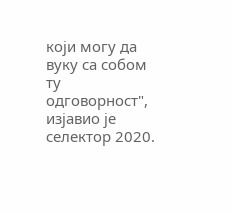који могу да вуку са собом ту одговорност", изјавио је селектор 2020.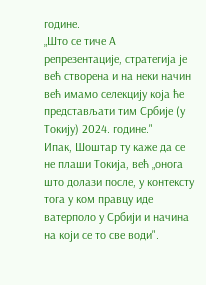године.
„Што се тиче А репрезентације, стратегија је већ створена и на неки начин већ имамо селекцију која ће представљати тим Србије (у Токију) 2024. године."
Ипак, Шоштар ту каже да се не плаши Токија, већ „онога што долази после, у контексту тога у ком правцу иде ватерполо у Србији и начина на који се то све води".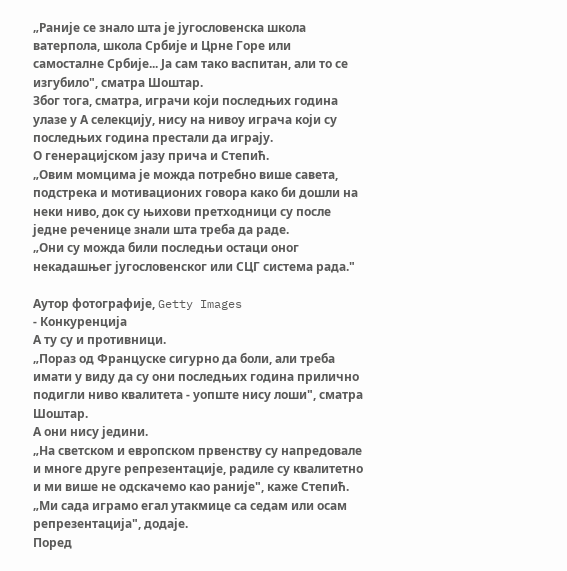„Раније се знало шта је југословенска школа ватерпола, школа Србије и Црне Горе или самосталне Србије... Ја сам тако васпитан, али то се изгубило", сматра Шоштар.
Због тога, сматра, играчи који последњих година улазе у А селекцију, нису на нивоу играча који су последњих година престали да играју.
О генерацијском јазу прича и Степић.
„Овим момцима је можда потребно више савета, подстрека и мотивационих говора како би дошли на неки ниво, док су њихови претходници су после једне реченице знали шта треба да раде.
„Они су можда били последњи остаци оног некадашњег југословенског или СЦГ система рада."

Аутор фотографије, Getty Images
- Конкуренција
А ту су и противници.
„Пораз од Француске сигурно да боли, али треба имати у виду да су они последњих година прилично подигли ниво квалитета - уопште нису лоши", сматра Шоштар.
А они нису једини.
„На светском и европском првенству су напредовале и многе друге репрезентације, радиле су квалитетно и ми више не одскачемо као раније", каже Степић.
„Ми сада играмо егал утакмице са седам или осам репрезентација", додаје.
Поред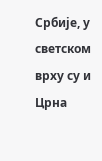Србије, у светском врху су и Црна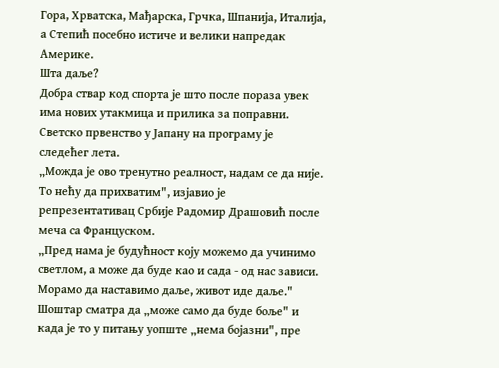Гора, Хрватска, Мађарска, Грчка, Шпанија, Италија, а Степић посебно истиче и велики напредак Америке.
Шта даље?
Добра ствар код спорта је што после пораза увек има нових утакмица и прилика за поправни.
Светско првенство у Јапану на програму је следећег лета.
„Можда је ово тренутно реалност, надам се да није. То нећу да прихватим", изјавио је репрезентативац Србије Радомир Драшовић после меча са Француском.
„Пред нама је будућност коју можемо да учинимо светлом, а може да буде као и сада - од нас зависи. Морамо да наставимо даље, живот иде даље."
Шоштар сматра да „може само да буде боље" и када је то у питању уопште „нема бојазни", пре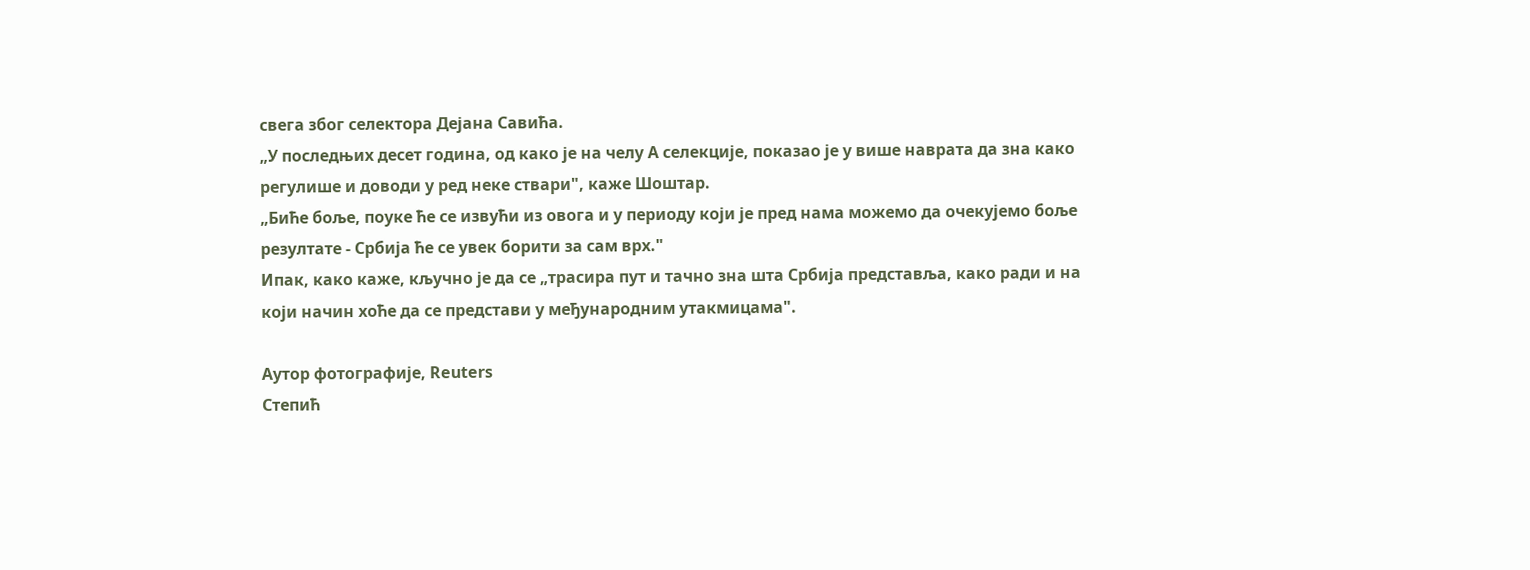свега због селектора Дејана Савића.
„У последњих десет година, од како је на челу А селекције, показао је у више наврата да зна како регулише и доводи у ред неке ствари", каже Шоштар.
„Биће боље, поуке ће се извући из овога и у периоду који је пред нама можемо да очекујемо боље резултате - Србија ће се увек борити за сам врх."
Ипак, како каже, кључно је да се „трасира пут и тачно зна шта Србија представља, како ради и на који начин хоће да се представи у међународним утакмицама".

Аутор фотографије, Reuters
Степић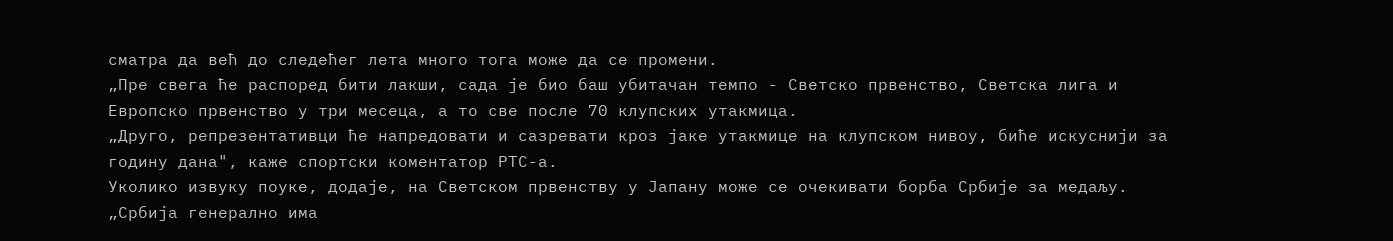сматра да већ до следећег лета много тога може да се промени.
„Пре свега ће распоред бити лакши, сада је био баш убитачан темпо - Светско првенство, Светска лига и Европско првенство у три месеца, а то све после 70 клупских утакмица.
„Друго, репрезентативци ће напредовати и сазревати кроз јаке утакмице на клупском нивоу, биће искуснији за годину дана", каже спортски коментатор РТС-а.
Уколико извуку поуке, додаје, на Светском првенству у Јапану може се очекивати борба Србије за медаљу.
„Србија генерално има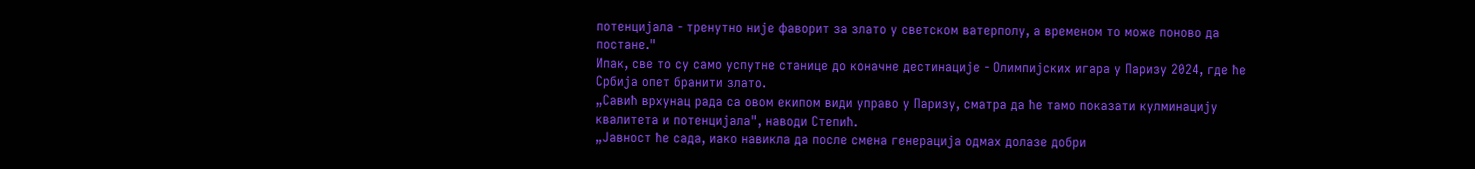потенцијала - тренутно није фаворит за злато у светском ватерполу, а временом то може поново да постане."
Ипак, све то су само успутне станице до коначне дестинације - Олимпијских игара у Паризу 2024, где ће Србија опет бранити злато.
„Савић врхунац рада са овом екипом види управо у Паризу, сматра да ће тамо показати кулминацију квалитета и потенцијала", наводи Степић.
„Јавност ће сада, иако навикла да после смена генерација одмах долазе добри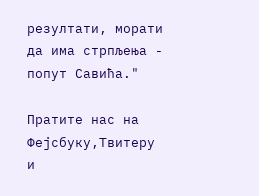резултати, морати да има стрпљења - попут Савића."

Пратите нас на Фејсбуку,Твитеру и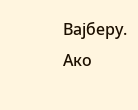Вајберу. Ако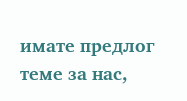имате предлог теме за нас,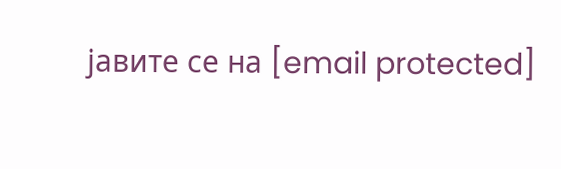јавите се на [email protected]